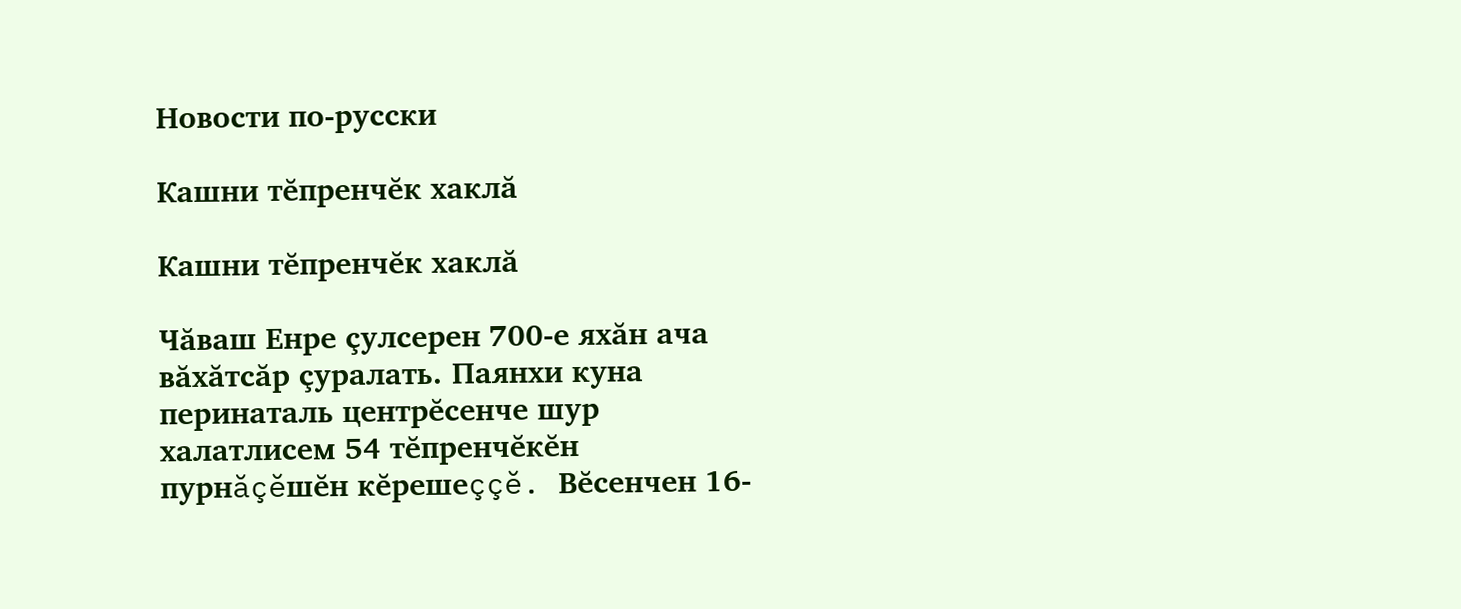Новости по-русски

Кашни тĕпренчĕк хаклă

Кашни тĕпренчĕк хаклă

Чăваш Енре çулсерен 700-е яхăн ача вăхăтсăр çуралать. Паянхи куна перинаталь центрĕсенче шур халатлисем 54 тĕпренчĕкĕн пурнăçĕшĕн кĕрешеççĕ. Вĕсенчен 16-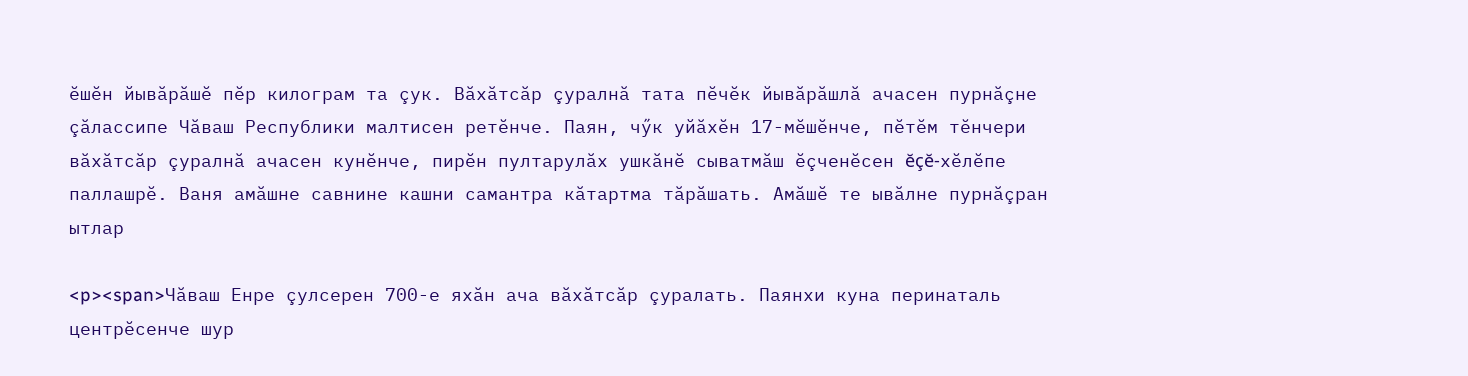ĕшĕн йывăрăшĕ пĕр килограм та çук. Вăхăтсăр çуралнă тата пĕчĕк йывăрăшлă ачасен пурнăçне çăлассипе Чăваш Республики малтисен ретĕнче. Паян, чӳк уйăхĕн 17-мĕшĕнче, пĕтĕм тĕнчери вăхăтсăр çуралнă ачасен кунĕнче, пирĕн пултарулăх ушкăнĕ сыватмăш ĕçченĕсен ĕçĕ-хĕлĕпе паллашрĕ. Ваня амăшне савнине кашни самантра кăтартма тăрăшать. Амăшĕ те ывăлне пурнăçран ытлар

<p><span>Чăваш Енре çулсерен 700-е яхăн ача вăхăтсăр çуралать. Паянхи куна перинаталь центрĕсенче шур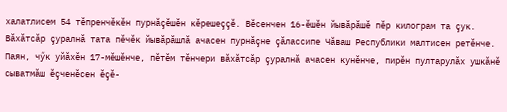халатлисем 54 тĕпренчĕкĕн пурнăçĕшĕн кĕрешеççĕ. Вĕсенчен 16-ĕшĕн йывăрăшĕ пĕр килограм та çук. Вăхăтсăр çуралнă тата пĕчĕк йывăрăшлă ачасен пурнăçне çăлассипе Чăваш Республики малтисен ретĕнче. Паян, чӳк уйăхĕн 17-мĕшĕнче, пĕтĕм тĕнчери вăхăтсăр çуралнă ачасен кунĕнче, пирĕн пултарулăх ушкăнĕ сыватмăш ĕçченĕсен ĕçĕ-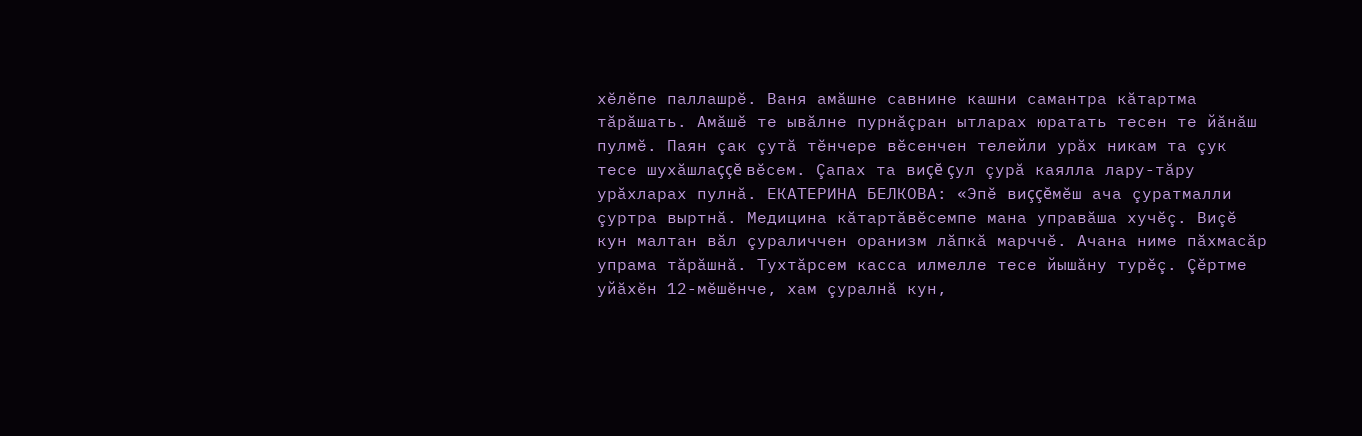хĕлĕпе паллашрĕ. Ваня амăшне савнине кашни самантра кăтартма тăрăшать. Амăшĕ те ывăлне пурнăçран ытларах юратать тесен те йăнăш пулмĕ. Паян çак çутă тĕнчере вĕсенчен телейли урăх никам та çук тесе шухăшлаççĕ вĕсем. Çапах та виçĕ çул çурă каялла лару-тăру урăхларах пулнă. ЕКАТЕРИНА БЕЛКОВА: «Эпĕ виççĕмĕш ача çуратмалли çуртра выртнă. Медицина кăтартăвĕсемпе мана управăша хучĕç. Виçĕ кун малтан вăл çураличчен оранизм лăпкă марччĕ. Ачана ниме пăхмасăр упрама тăрăшнă. Тухтăрсем касса илмелле тесе йышăну турĕç. Çĕртме уйăхĕн 12-мĕшĕнче, хам çуралнă кун,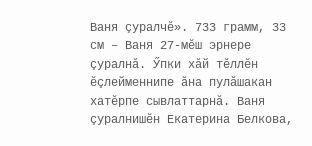Ваня çуралчĕ». 733 грамм, 33 см – Ваня 27-мĕш эрнере çуралнă. Ӳпки хăй тĕллĕн ĕçлейменнипе ăна пулăшакан хатĕрпе сывлаттарнă. Ваня çуралнишĕн Екатерина Белкова,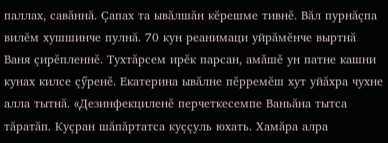паллах, савăннă. Çапах та ывăлшăн кĕрешме тивнĕ. Вăл пурнăçпа вилĕм хушшинче пулнă. 70 кун реанимаци уйрăмĕнче выртнă Ваня çирĕпленнĕ. Тухтăрсем ирĕк парсан, амăшĕ ун патне кашни кунах килсе çӳренĕ. Екатерина ывăлне пĕрремĕш хут уйăхра чухне алла тытнă. «Дезинфекциленĕ перчеткесемпе Ваньăна тытса тăратăп. Куçран шăпăртатса куççуль юхать. Хамăра алра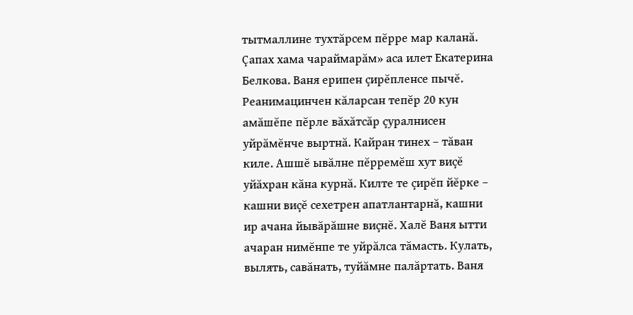тытмаллине тухтăрсем пĕрре мар каланă. Çапах хама чараймарăм» аса илет Екатерина Белкова. Ваня ерипен çирĕпленсе пычĕ. Реанимацинчен кăларсан тепĕр 20 кун амăшĕпе пĕрле вăхăтсăр çуралнисен уйрăмĕнче выртнă. Кайран тинех – тăван киле. Ашшĕ ывăлне пĕрремĕш хут виçĕ уйăхран кăна курнă. Килте те çирĕп йĕрке – кашни виçĕ сехетрен апатлантарнă, кашни ир ачана йывăрăшне виçнĕ. Халĕ Ваня ытти ачаран нимĕнпе те уйрăлса тăмасть. Кулать, вылять, савăнать, туйăмне палăртать. Ваня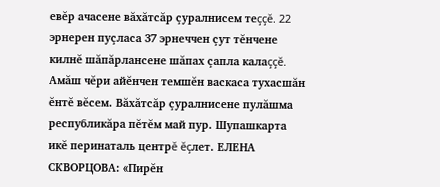евĕр ачасене вăхăтсăр çуралнисем теççĕ. 22 эрнерен пуçласа 37 эрнеччен çут тĕнчене килнĕ шăпăрлансене шăпах çапла калаççĕ. Амăш чĕри айĕнчен темшĕн васкаса тухасшăн ĕнтĕ вĕсем. Вăхăтсăр çуралнисене пулăшма республикăра пĕтĕм май пур. Шупашкарта икĕ перинаталь центрĕ ĕçлет. ЕЛЕНА СКВОРЦОВА: «Пирĕн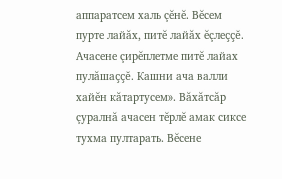аппаратсем халь çĕнĕ. Вĕсем пурте лайăх, питĕ лайăх ĕçлеççĕ. Ачасене çирĕплетме питĕ лайах пулăшаççĕ. Кашни ача валли хайĕн кăтартусем». Вăхăтсăр çуралнă ачасен тĕрлĕ амак сиксе тухма пултарать. Вĕсене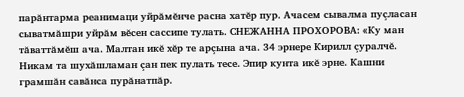парăнтарма реанимаци уйрăмĕнче расна хатĕр пур. Ачасем сывалма пуçласан сыватмăшри уйрăм вĕсен сассипе тулать. СНЕЖАННА ПРОХОРОВА: «Ку ман тăваттăмĕш ача. Малтан икĕ хĕр те арçына ача. 34 эрнере Кирилл çуралчĕ. Никам та шухăшламан çан пек пулать тесе. Эпир кунта икĕ эрне. Кашни грамшăн савăнса пурăнатпăр.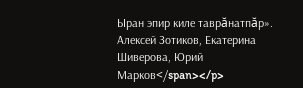Ыран эпир киле таврăнатпăр». Алексей Зотиков, Екатерина Шиверова, Юрий Марков</span></p>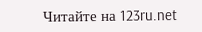Читайте на 123ru.net